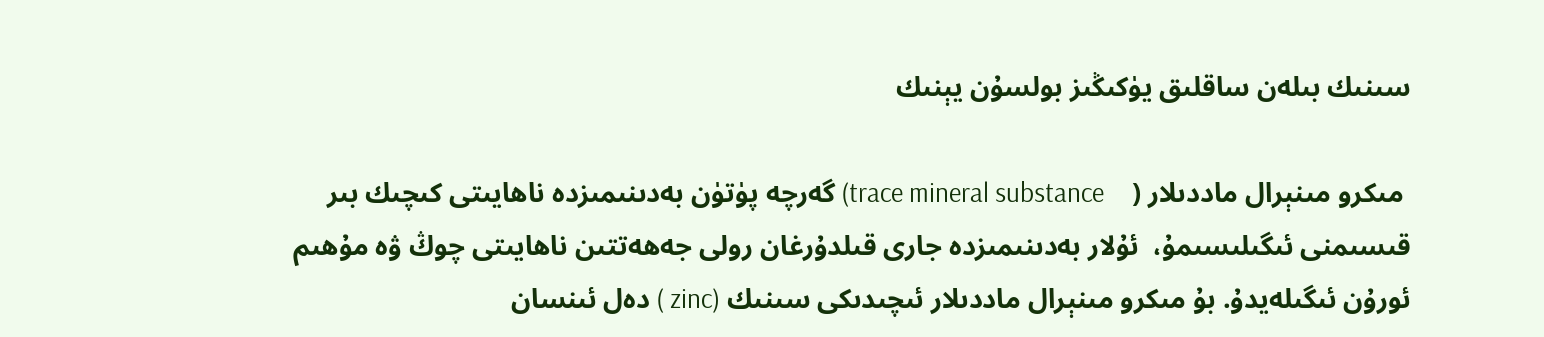سىنىك بىلەن ساقلىق يۈكىڭىز بولسۇن يېنىك

 مىكرو مىنېرال ماددىلار (    trace mineral substance) گەرچە پۈتۈن بەدىنىمىزدە ناھايىتى كىچىك بىر قىسىمنى ئىگىلىسىمۇ،  ئۇلار بەدىنىمىزدە جارى قىلدۇرغان رولى جەھەتتىن ناھايىتى چوڭ ۋە مۇھىم ئورۇن ئىگىلەيدۇ. بۇ مىكرو مىنېرال ماددىلار ئىچىدىكى سىنىك (zinc ) دەل ئىنسان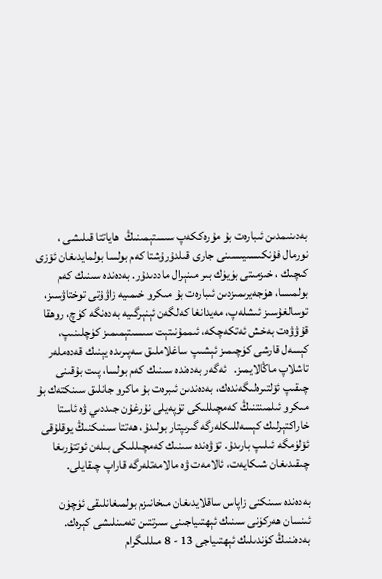بەدىنىمدىن ئىبارەت بۇ مۇرەككەپ سىستېمىنىڭ  ھاياتتا قىلىشى ، نورمال فۇنكىسىيىسىنى جارى قىلدۇرۇشتا كەم بولسا بولمايدىغان ئۆزى كىچىك ، خىزمىتى بۈيۈك بىر مىنېرال ماددىدۇر. بەدەندە سىنىك كەم بولمىسا، ھۈجەيرىمىزدىن ئىبارەت بۇ مىكرو خىمىيە زاۋۇتى توختاۋسىز، توسالغۇسىز ئىشلەپ، مەيدانغا كەلگەن ئېنېرگىيە بەدەنگە كۈچ، روھقا قۇۋۋەت بەخش ئەتكەچكە، ئىممۇنىتېت سىسىتېمىمىز كۈچلىنىپ، كېسەل قارشى كۈچىمىز ئېشىپ ساغلاملىق سەپىرىدە يېنىك قەدەملەر تاشلاپ ماڭالايمىز.   ئەگەر بەدەندە سىنىك كەم بولسا، پىت بۇقىنى چىقىپ ئۆلتىرەلىگەندەك، بەدەندىن ئىبرەت بۇ ماكرو جانلىق سىنكتەك بۇ مىكرو ئىلمىنتنىڭ كەمچىللىكى تۈپەيلى نۇرغۇن جىددىي ۋە ئاستا خاراكتېرلىك كېسەللىكلەرگە گىرىپتار بولىدۇ، ھەتتا سىنىكنىڭ يوقلۇقى ئۆلۈمگە ئىلىپ بارىدۇ. تۆۋەندە سىنىك كەمچىللىكى بىلەن ئوتتۇرىغا چىقىدىغان شىكايەت، ئالامەت ۋە مالامەتلەرگە قاراپ چىقايلى.

بەدەندە سىنكنى زاپاس ساقلايدىغان مىخانىزم بولمىغانلىقى ئۈچۈن ئىنسان ھەركۈنى سىنىك ئېھتىياجىنى سىرتتىن تەمىنلىشى كېرەك. بەدەننىڭ كۈندىلىك ئېھتىياجى 13 - 8 مىللىگرام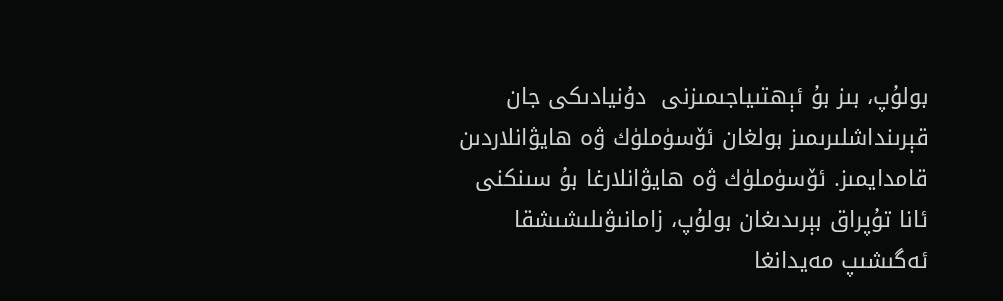بولۇپ، بىز بۇ ئېھتىياجىمىزنى  دۇنيادىكى جان قېرىنداشلىرىمىز بولغان ئۆسۈملۈك ۋە ھايۋانلاردىن قامدايمىز. ئۆسۈملۈك ۋە ھايۋانلارغا بۇ سىنكنى ئانا تۇپراق بېرىدىغان بولۇپ، زامانىۋىلىشىشقا ئەگىشىپ مەيدانغا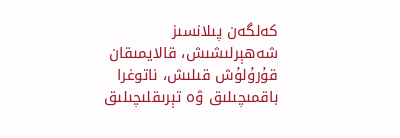كەلگەن پىلانسىز شەھېرلىشىش، قالايمىقان قۇرۇلۇش قىلىش، ناتوغرا باقمىچىلىق ۋە تېرىقلىچىلىق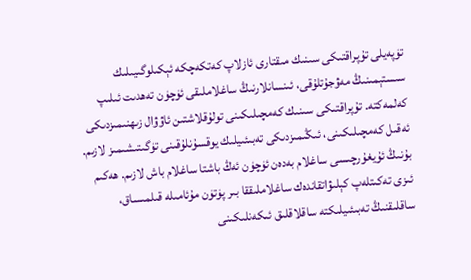تۈپەيلى تۇپراقتىكى سىنىك مىقتارى ئازلاپ كەتكەچكە ئېكىلوگىيىلىك سىستېمىنىڭ مەۋجۇتلۇقى، ئىنسانلارنىڭ ساغلاملىقى ئۈچۈن تەھدىت ئىلىپ كەلمەكتە. تۇپراقتىكى سىنىك كەمچىلىكىنى تولۇقلاشتىن ئاۋۋال زىھنىمىزدىكى ئەقىل كەمچىلىكىنى، ئىڭىمىزدىكى تەبىئىيلىك يوقسۇنلۇقىنى تۈگىتىشىمىز لازىم. بۇنىڭ ئۇيغۇرچىسى ساغلام بەدەن ئۈچۈن ئەڭ باشتا ساغلام باش لازىم. ھەكىم ئىزى تەكىتلەپ كېلىۋاتقاندەك ساغلاملىققا بىر پۈتۈن مۇئامىلە قىلمىساق، ساقلىقنىڭ تەبىئىيلىكتە ساقلاقلىق ئىكەنلىكىنى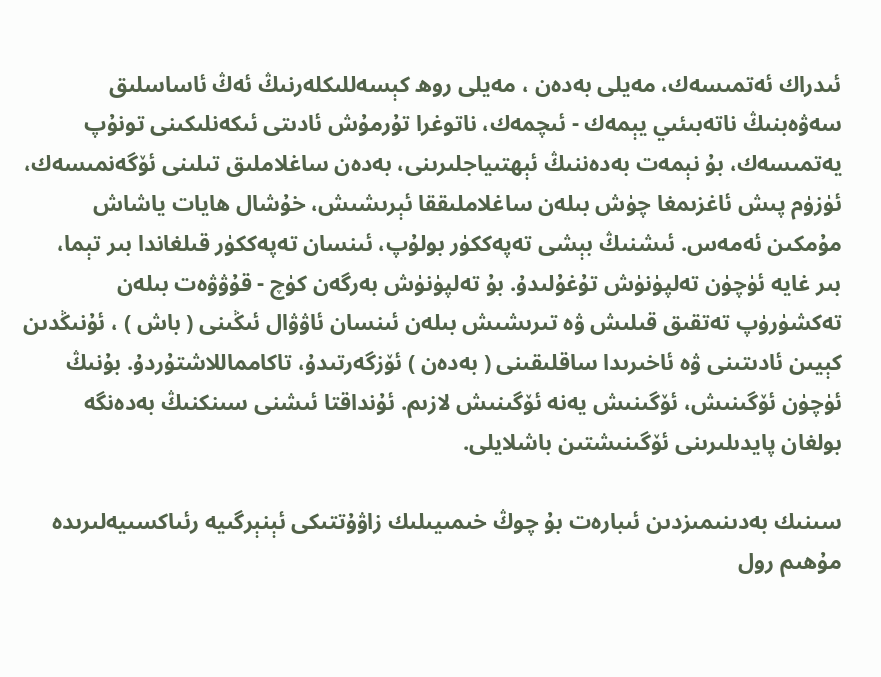ئىدراك ئەتمىسەك، مەيلى بەدەن ، مەيلى روھ كېسەللىكلەرنىڭ ئەڭ ئاساسلىق سەۋەبنىڭ ناتەبىئىي يېمەك - ئىچمەك، ناتوغرا تۇرمۇش ئادىتى ئىكەنلىكىنى تونۇپ يەتمىسەك، بۇ نېمەت بەدەننىڭ ئېھتىياجلىرىنى، بەدەن ساغلاملىق تىلىنى ئۆگەنمىسەك، ئۈزۈم پىش ئاغزىمغا چۈش بىلەن ساغلاملىققا ئېرىشىش، خۇشال ھايات ياشاش مۇمكىن ئەمەس. ئىشنىڭ بېشى تەپەككۈر بولۇپ، ئىنسان تەپەككۈر قىلغاندا بىر تېما،  بىر غايە ئۈچۈن تەلپۈنۈش تۇغۇلىدۇ. بۇ تەلپۈنۈش بەرگەن كۈچ - قۇۋۋەت بىلەن تەكشۈرۈپ تەتقىق قىلىش ۋە تىرىشىش بىلەن ئىنسان ئاۋۋال ئىڭىنى ( باش ) ، ئۇنىڭدىن كېيىن ئادىتىنى ۋە ئاخىرىدا ساقلىقىنى ( بەدەن ) ئۆزگەرتىدۇ، تاكامماللاشتۇردۇ. بۇنىڭ ئۈچۈن ئۆگىنىش، ئۆگىنىش يەنە ئۆگىنىش لازىم. ئۇنداقتا ئىشنى سىنكنىڭ بەدەنگە بولغان پايدىلىرىنى ئۆگىنىشتىن باشلايلى.

سىنىك بەدىنىمىزدىن ئىبارەت بۇ چوڭ خىمىيىلىك زاۋۇتتىكى ئېنېرگىيە رئىاكسىيەلىرىدە مۇھىم رول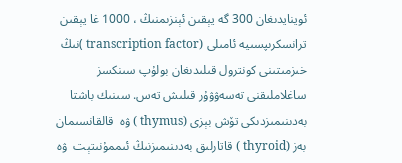ئوينايدىغان 300 گە يېقىن ئېنزىمنىڭ ، 1000 غا يېقىن ترانسكرىپسىيە ئامىلى (transcription factor )نىڭ خىزمىتىنى كونترول قىلىدىغان بولۇپ سىنكسز ساغلاملىقنى تەسەۋۋۇر قىلىش تەس. سىنىك باشتا بەدىنىمىزدىكى تۆش بېزى (thymus ) ۋە  قالقانسىمان بەز (thyroid ) قاتارلىق بەدىنىمىزنىڭ ئىممۇنىتېت  ۋە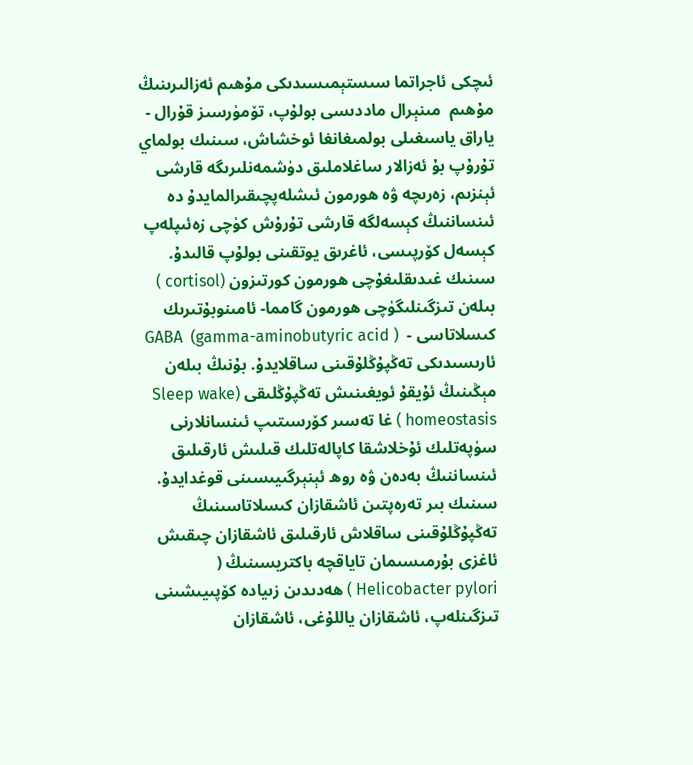ئىچكى ئاجراتما سىستېمىسىدىكى مۇھىم ئەزالىرىنىڭ مۇھىم  مىنېرال ماددىسى بولۇپ، تۆمۈرسىز قۇرال - ياراق ياسىغىلى بولمىغانغا ئوخشاش، سىنىك بولماي تۇرۇپ بۇ ئەزالار ساغلاملىق دۈشمەنلىرىگە قارشى ئېنزىم، زەرىچە ۋە ھورمون ئىشلەپچىقىرالمايدۇ دە ئىنساننىڭ كېسەلگە قارشى تۇرۇش كۈچى زەئىپلەپ كېسەل كۆرپىسى، ئاغرىق يوتقىنى بولۇپ قالىدۇ. سىنىك غىدىقلىغۇچى ھورمون كورتىزون (cortisol )  بىلەن تىزگىنلىگۈچى ھورمون گامما- ئامىنوبۇتىرىك كىسلاتاسى -  GABA  (gamma-aminobutyric acid ) ئارىسىدىكى تەڭپۇڭلۇقىنى ساقلايدۇ. بۇنىڭ بىلەن  مېڭىنىڭ ئۇيقۇ ئويغىنىش تەڭپۇڭلىقى (Sleep wake homeostasis ) غا تەسىر كۆرسىتىپ ئىنسانلارنى سۈپەتلىك ئۇخلاشقا كاپالەتلىك قىلىش ئارقىلىق ئىنساننىڭ بەدەن ۋە روھ ئېنېرگىيىسىنى قوغدايدۇ. سىنىك بىر تەرەپتىن ئاشقازان كىسلاتاسىنىڭ تەڭپۇڭلۇقىنى ساقلاش ئارقىلىق ئاشقازان چىقىش ئاغزى بۇرمىسىمان تاياقچە باكتريسىنىڭ ( Helicobacter pylori ) ھەدىدىن زىيادە كۆپىيىشىنى تىزگىنلەپ، ئاشقازان ياللۇغى، ئاشقازان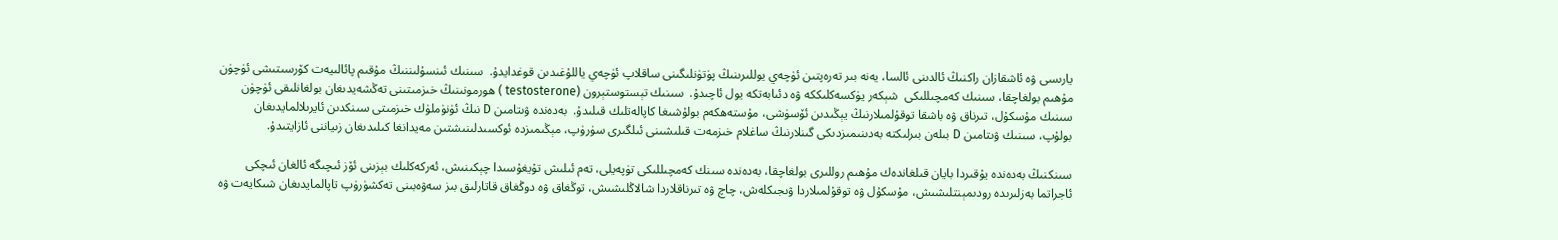يارىسى ۋە ئاشقازان راكنىڭ ئالدىنى ئالسا، يەنە بىر تەرەپتىن ئۈچەي يوللىرىنىڭ پۈتۈنلىگىنى ساقلاپ ئۈچەي ياللۇغىدىن قوغدايدۇ.  سىنىك ئىنسۇلىننىڭ مۇقىم پائالىيەت كۆرسىتىشى ئۈچۈن مۇھىم بولغاچقا، سىنىك كەمچىللىكى  شېكەر يۈكسەكلىككە ۋە دئىابەتكە يول ئاچىدۇ.  سىنىك تېستوستېرون (testosterone ) ھورمونىنىڭ خىزمىتىنى تەڭشەيدىغان بولغانلىقى ئۈچۈن سىنىك مۇسكۇل، تىرناق ۋە باشقا توقۇلمىلارنىڭ يېڭىدىن ئۆسۈشى، مۇستەھكەم بولۇشىغا كاپالەتلىك قىلىدۇ.  بەدەندە ۋىتامىن D نىڭ ئۈنۈملۈك خىزمىتى سىنكدىن ئايرىلالمايدىغان بولۇپ، سىنىك ۋىتامىن D بىلەن بىرلىكتە بەدىنىمىزدىكى گىنلارنىڭ ساغلام خىزمەت قىلىشىنى ئىلگىرى سۈرۈپ، مېڭىمىزدە ئوكسىدلىنىشتىن مەيدانغا كىلىدىغان زىياننى ئازايتىدۇ.

سىنكنىڭ بەدەندە يۇقىردا بايان قىلغاندەك مۇھىم روللىرى بولغاچقا، بەدەندە سىنك كەمچىللىكى تۈپەيلى، تەم ئىلىش تۇيغۇسىدا چېكىنىش، ئەركەكلىك بېزىنى ئۆز ئىچىگە ئالغان ئىچكى ئاجراتما بەزلىرىدە رودىمېنتلىشىش، مۇسكۇل ۋە توقۇلمىلاردا ۋىجىكلەش، چاچ ۋە تىرناقلاردا شالاڭلىشىش، توڭغاق ۋە دوڭغاق قاتارلىق بىز سەۋەبىنى تەكشۈرۈپ تاپالمايدىغان شىكايەت ۋە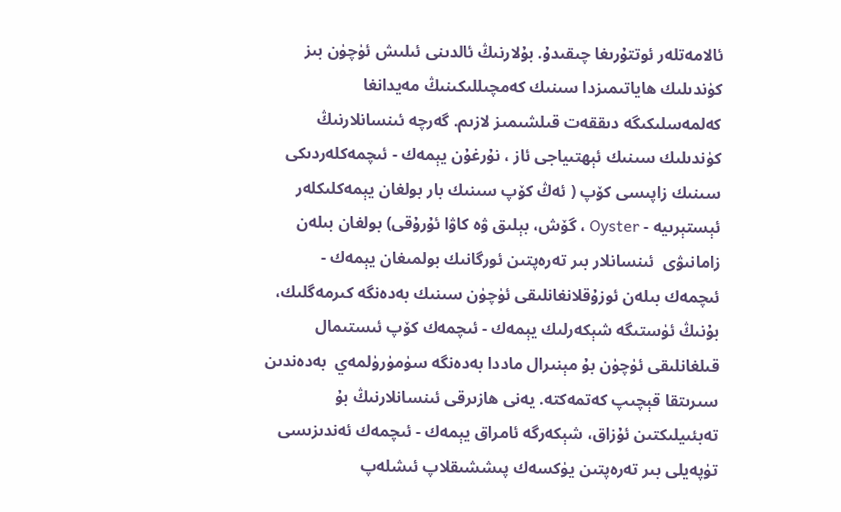ئالامەتلەر ئوتتۇرىغا چىقىدۇ. بۇلارنىڭ ئالدىنى ئىلىش ئۈچۈن بىز كۈندىلىك ھاياتىمىزدا سىنىك كەمچىللىكىنىڭ مەيدانغا كەلمەسلىكىگە دىققەت قىلشىمىز لازىم. گەرچە ئىنسانلارنىڭ كۈندىلىك سىنىك ئېھتىياجى ئاز ، نۇرغۇن يېمەك - ئىچمەكلەردىكى سىنىك زاپىسى كۆپ ( ئەڭ كۆپ سىنىك بار بولغان يېمەكلىكلەر ئېستېرىيە - Oyster ، گۆش، بېلىق ۋە كاۋا ئۇرۇقى) بولغان بىلەن زامانىۋى  ئىنسانلار بىر تەرەپتىن ئورگانىك بولمىغان يېمەك - ئىچمەك بىلەن ئوزۇقلانغانلىقى ئۈچۈن سىنىك بەدەنگە كىرمەگلىك، بۇنىڭ ئۈستىگە شېكەرلىك يېمەك - ئىچمەك كۆپ ئىستىمال قىلغانلىقى ئۈچۈن بۇ مېنىرال ماددا بەدەنگە سۈمۈرۈلمەي  بەدەندىن سىرىتقا قېچىپ كەتمەكتە. يەنى ھازىرقى ئىنسانلارنىڭ بۇ تەبئىيلىكتىن ئۇزاق، شېكەرگە ئامراق يېمەك - ئىچمەك ئەندىزىسى تۈپەيلى بىر تەرەپتىن يۈكسەك پىششىقلاپ ئىشلەپ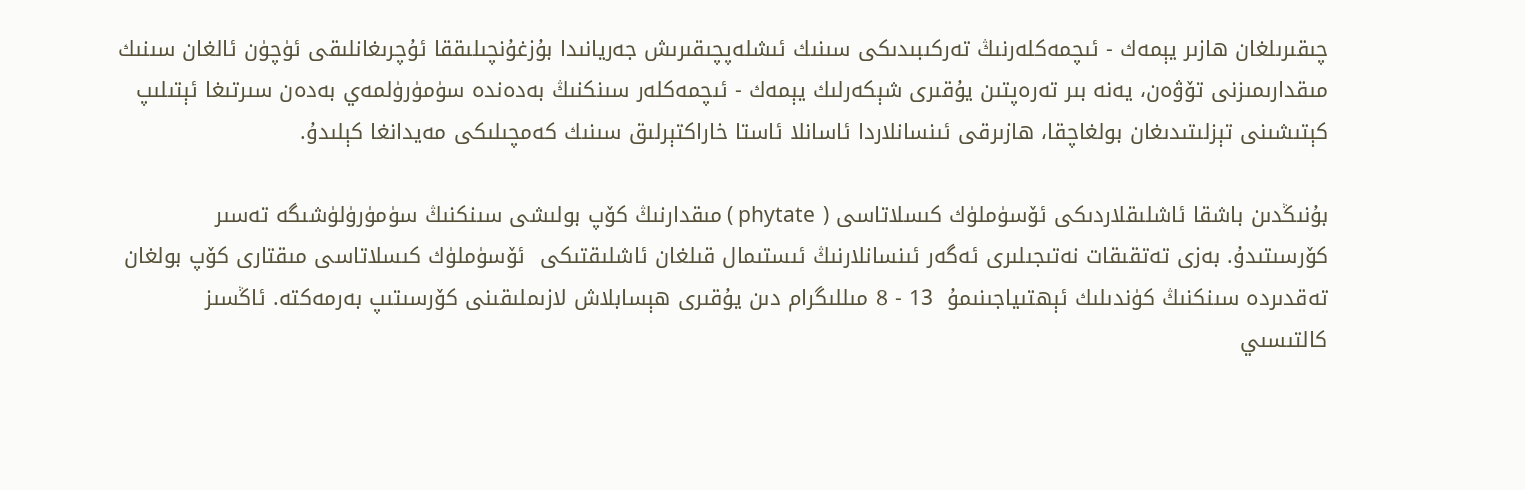چىقىرىلغان ھازىر يېمەك - ئىچمەكلەرنىڭ تەركىبىدىكى سىنىك ئىشلەپچىقىرىش جەريانىدا بۇزغۇنچىلىققا ئۇچرىغانلىقى ئۈچۈن ئالغان سىنىك مىقدارىمىزنى تۆۋەن، يەنە بىر تەرەپتىن يۇقىرى شېكەرلىك يېمەك - ئىچمەكلەر سىنكنىڭ بەدەندە سۈمۈرۈلمەي بەدەن سىرتىغا ئېتىلىپ كېتىشىنى تېزلىتىدىغان بولغاچقا، ھازىرقى ئىنسانلاردا ئاسانلا ئاستا خاراكتېرلىق سىنىك كەمچىلىكى مەيدانغا كېلىدۇ.

بۇنىڭدىن باشقا ئاشلىقلاردىكى ئۆسۈملۈك كىسلاتاسى ( phytate ) مىقدارنىڭ كۆپ بولىشى سىنكنىڭ سۈمۈرۈلۈشىگە تەسىر كۆرسىتىدۇ. بەزى تەتقىقات نەتىجىلىرى ئەگەر ئىنسانلارنىڭ ئىستىمال قىلغان ئاشلىقتىكى  ئۆسۈملۈك كىسلاتاسى مىقتارى كۆپ بولغان تەقدىردە سىنكنىڭ كۈندىلىك ئېھتىياجىنىمۇ  13 - 8 مىللىگرام دىن يۇقىرى ھېسابلاش لازىملىقىنى كۆرسىتىپ بەرمەكتە. ئاڭسىز كالتىسىي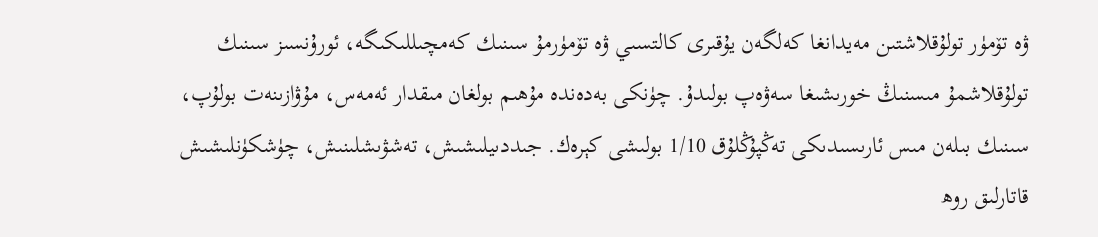ۋە تۆمۈر تولۇقلاشتىن مەيدانغا كەلگەن يۇقىرى كالتسىي ۋە تۆمۈرمۇ سىنىك كەمچىللىكىگە، ئورۇنسىز سىنىك تولۇقلاشمۇ مىسنىڭ خورىشىغا سەۋەپ بولىدۇ. چۈنكى بەدەندە مۇھىم بولغان مىقدار ئەمەس، مۇۋازىنەت بولۇپ، سىنىك بىلەن مىس ئارىسىدىكى تەڭپۇڭلۇق 1/10 بولىشى كېرەك. جىددىيلىشىش، تەشۋىشلىنىش، چۈشكۈنلىشىش قاتارلىق روھ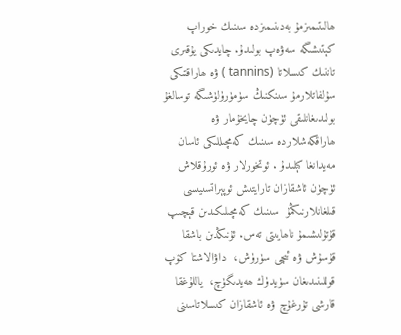ھالىتىمىزمۇ بەدىنىمىزدە سىنىك خوراپ كېتىشىگە سەۋەپ بولىدۇ. چايدىكى يۇقىرى تاننىك كىسلاتا (tannins ) ۋە ھاراقتىكى سۇلفاتلارمۇ سىنكنىڭ سۈمۈرۈلۈشىگە توسالغۇ بولىدىغانلىقى ئۈچۈن چايخۇمار ۋە ھاراقكەشلاردە سىنىك كەمچىللىكى ئاسان مەيدانغا كېلىدۇ . ئوتخورلار ۋە ئورۇقلاش ئۈچۈن ئاشقازان تارايتىش ئوپېراتسىيىسى قىلغانلارنىڭمۇ  سىنىك كەمچىلىكىدىن قېچىپ قۇتۇلىشىمۇ ناھايىتى تەس. ئۇنىڭدىن باشقا قۇسۇش ۋە ئىچى سۈرۈش،  داۋالاشتا كۆپ قوللىنىدىغان سۈيدۈك ھەيدىگۈچ،  ياللۇغقا قارشى تۇرغۇچ ۋە ئاشقازان كىسلاتاسىنى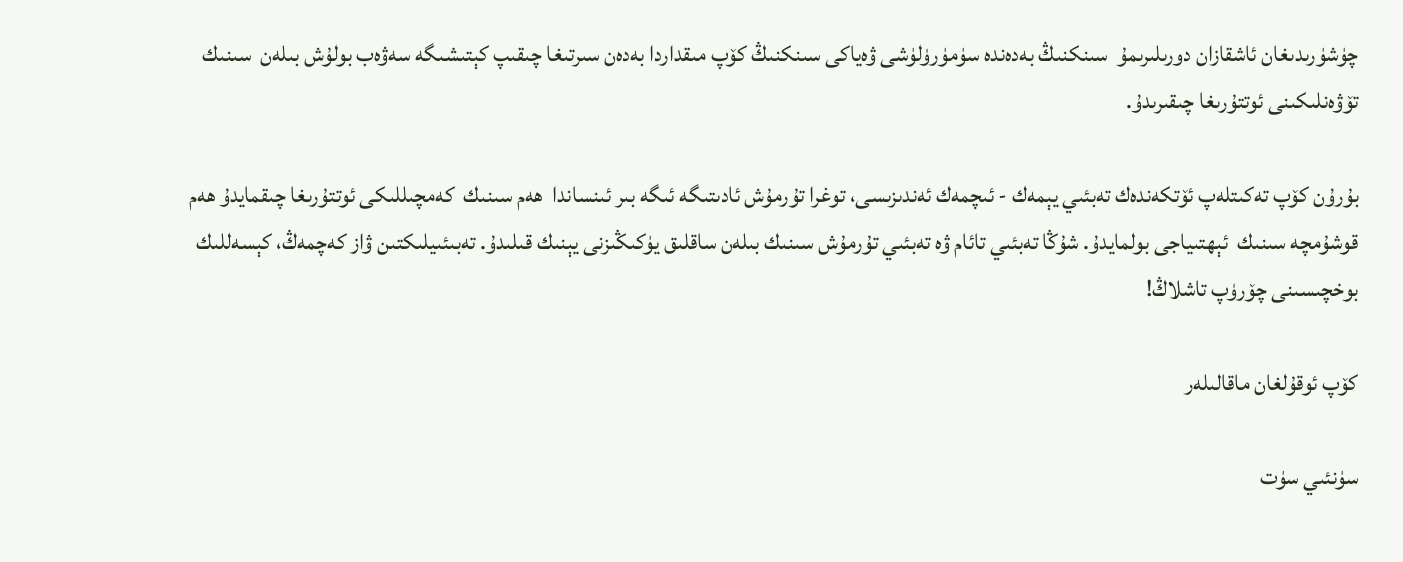چۈشۈرىدىغان ئاشقازان دورىلىرىمۇ  سىنكنىڭ بەدەندە سۈمۈرۈلۈشى ۋەياكى سىنكنىڭ كۆپ مىقداردا بەدەن سىرتىغا چىقىپ كېتىشىگە سەۋەب بولۇش بىلەن  سىنىك  تۆۋەنلىكىنى ئوتتۇرىغا چىقىرىدۇ.

بۇرۇن كۆپ تەكىتلەپ ئۆتكەندەك تەبئىي يېمەك - ئىچمەك ئەندىزىسى، توغرا تۇرمۇش ئادىتىگە ئىگە بىر ئىنساندا  ھەم سىنىك  كەمچىللىكى ئوتتۇرىغا چىقمايدۇ ھەم قوشۇمچە سىنىك  ئېھتىياجى بولمايدۇ. شۇڭا تەبئىي تائام ۋە تەبئىي تۇرمۇش سىنىك بىلەن ساقلىق يۈكىڭىزنى يېنىك قىلىدۇ. تەبىئىيلىكتىن ۋاز كەچمەڭ، كېسەللىك بوخچىسىنى چۆرۈپ تاشلاڭ!

كۆپ ئوقۇلغان ماقالىلەر

سۈنئىي سۈت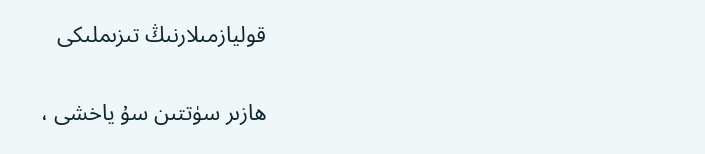قوليازمىلارنىڭ تىزىملىكى

ھازىر سۈتتىن سۇ ياخشى ،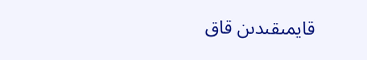قايمىقىدىن قاق